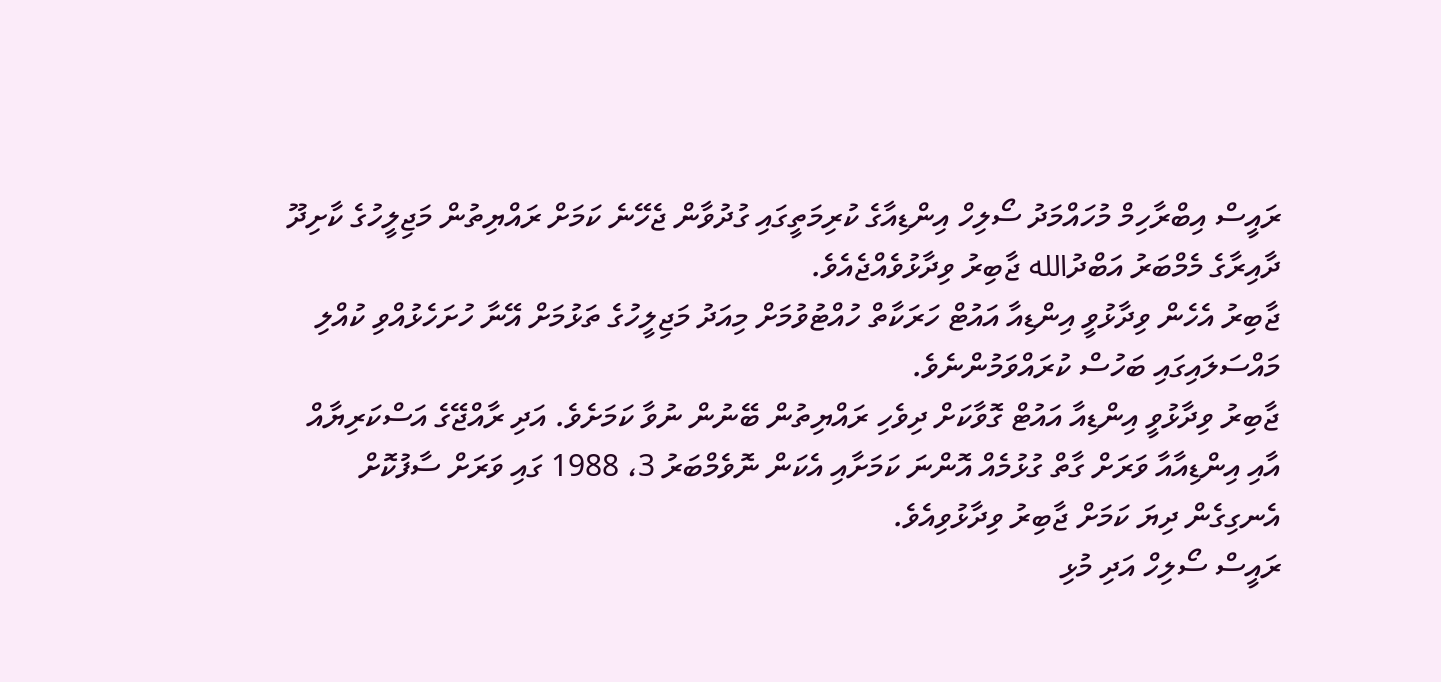ރައީސް އިބްރާހިމް މުހައްމަދު ސޯލިހް އިންޑިއާގެ ކުރިމަތީގައި ގުދުވާން ޖެހޭނެ ކަމަށް ރައްޔިތުން މަޖިލީހުގެ ކާށިދޫ ދާއިރާގެ މެމްބަރު އަބްދުالله ޖާބިރު ވިދާޅުވެއްޖެއެވެ.
ޖާބިރު އެހެން ވިދާޅުވީ އިންޑިއާ އައުޓް ހަރަކާތް ހުއްޓުވުމަށް މިއަދު މަޖިލީހުގެ ތަޅުމަށް އޭނާ ހުށަހެޅުއްވި ކުއްލި މައްސަލައިގައި ބަހުސް ކުރައްވަމުންނެވެ.
ޖާބިރު ވިދާޅުވީ އިންޑިއާ އައުޓް ގޮވާކަށް ދިވެހި ރައްޔިތުން ބޭނުން ނުވާ ކަމަށެވެ. އަދި ރާއްޖޭގެ އަސްކަރިޔާއް އާއި އިންޑިއާއާ ވަރަށް ގާތް ގުޅުމެއް އޮންނަ ކަމަށާއި އެކަން ނޮވެމްބަރު 3، 1988 ގައި ވަރަށް ސާފުކޮށް އެނގިގެން ދިޔަ ކަމަށް ޖާބިރު ވިދާޅުވިއެވެ.
ރައީސް ސޯލިހް އަދި މުޅި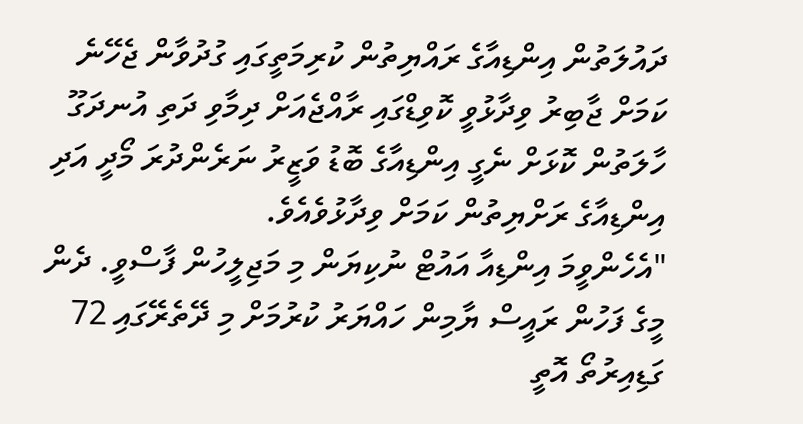ދައުލަތުން އިންޑިއާގެ ރައްޔިތުން ކުރިމަތީގައި ގުދުވާން ޖެހޭނެ ކަމަށް ޖާބިރު ވިދާޅުވީ ކޮވިޑްގައި ރާއްޖެއަށް ދިމާވި ދަތި އުނދަގޫ ހާލަތުން ކޮޅަށް ނެގީ އިންޑިއާގެ ބޮޑު ވަޒީރު ނަރެންދުރަ މޯދީ އަދި އިންޑިއާގެ ރަށްޔިތުން ކަމަށް ވިދާޅުވެއެވެ.
"އެހެންވީމަ އިންޑިއާ އައުޓް ނުކިޔަން މި މަޖިލީހުން ފާސްވީ. ދެން މީގެ ފަހުން ރައީސް ޔާމިން ހައްޔަރު ކުރުމަށް މި ދޭތެރޭގައި 72 ގަޑިއިރުތޯ އޮތީ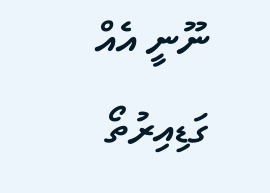ނޫނީ އެއް ގަޑިއިރުތޯ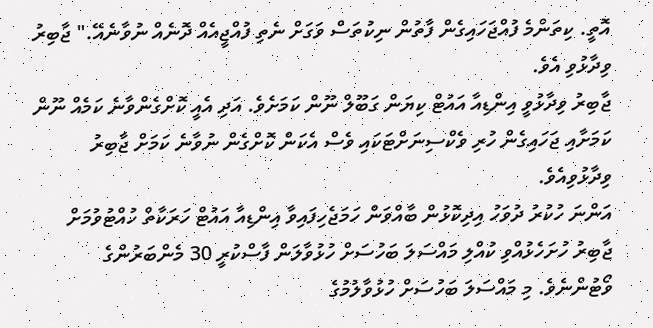އޮތީ. ކިތަންމެ ފުއްޖަހައިގެން ފާތުން ނިކުތަސް ވަގަށް ނެތި ފުއްޖީއެއް ދޮނެއް ނުވާނެއޭ." ޖާބިރު ވިދާޅުވި އެވެ.
ޖާބިރު ވިދާޅުވީ އިންޑިއާ އައުޓް ކިޔަން ގަބޫލް ނޫން ކަމަށެވެ. އަދި އެއީ ކޮށްގެންވާނެ ކަމެއް ނޫން ކަމަށާއި ޖަހައިގެން ހުރި ވެކްސިނަށްޓަކައި ވެސް އެކަން ކޮށްގެން ނުވާނެ ކަމަށް ޖާބިރު ވިދާޅުވިއެވެ.
އަންނަ ހުކުރު ދުވަހު އިދިކޮޅުން ބާއްވަން ހަމަޖެހިފައިވާ އިންޑިއާ އައުޓް ހަރަކާތް ހުއްޓުވުމަށް ޖާބިރު ހުށަހެޅުއްވި ކުއްލި މައްސަލަ ބަހުސަށް ހުޅުވާލަން ފާސްކުރީ 30 މެންބަރުންގެ ވޯޓުންނެވެ. މި މައްސަލަ ބަހުސަށް ހުޅުވާލުމުގެ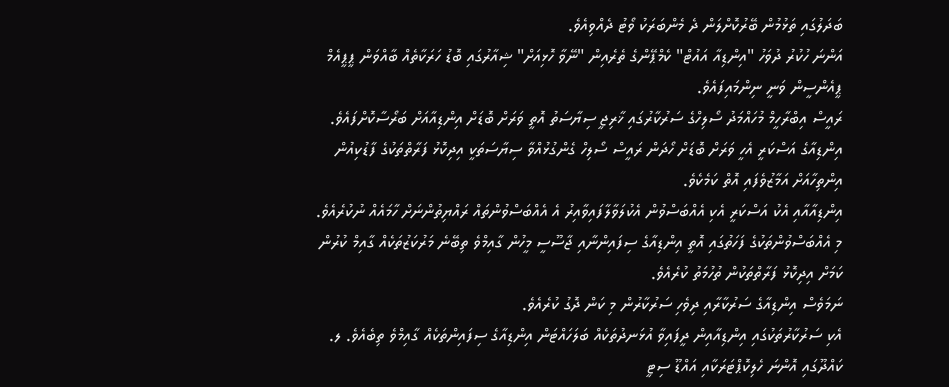ބަދަލުގައި ތަޅުމުން ބޭރުކޮށްލަން ދެ މެންބަރަކު ވޯޓު ދެއްވިއެވެ.
އަންނަ ހުކުރު ދުވަހު "އިންޑިއާ އައުޓް" ކެމްޕޭންގެ ތެރެއިން "ނޭވާ ހޮޅިއަށް" ޝިއާރުގައި ބޮޑު ހަރަކާތެއް ބާއްވަން ޕީޕީއެމް ޕީއެންސީން ވަނީ ނިންމައިފައެވެ.
ރައީސް އިބްރާހީމް މުހައްމަދު ސޯލިހްގެ ސަރުކާރުގައި ޚާރިޖީ ސިޔާސަތު އޮތީ ވަރަށް ބޮޑަށް އިންޑިއާއަށް ބަރޯސާކޮށްފައެވެ. އިންޑިއާގެ އަސްކަރީ އެހީ ވަރަށް ބޮޑަށް ހޯދަން ރައީސް ސޯލިހް ގެންގުޅުއްވާ ސިޔާސަތަކީ އިދިކޮޅު ފަރާތްތަކުގެ ފާޑުކިއުން އިންތިހާއަށް އަމާޒުވެފައި އޮތް ކަމެކެވެ.
އިންޑިއާއާއި އެކު އަސްކަރީ އެކި އެއްބަސްވުން އެކުލަވާލާފައިވާއިރު އެ އެއްބަސްވުންތައް ރައްޔިތުންނަށް ހާމައެއް ނުކުރެއެވެ. މި އެއްބަސްވުންތަކުގެ ފަހަތުގައި އޮތީ އިންޑިއާގެ ސިފައިންނާއި ޖާސޫސީ މީހުން ގާއިމްވެ ތިބޭނެ މަރުކަޒުތަކެއް ގާއިމް ކުރުން ކަމަށް އިދިކޮޅު ފަރާތްތަކުން ތުހުމަތު ކުރެއެވެ.
ނަމަވެސް އިންޑިއާގެ ސަރުކާރާއި ދިވެހި ސަރުކާރުން މި ކަން ދޮގު ކުރެއެވެ.
އެކި ސަރުކާރުތަކުގައި އިންޑިއާއިން ދީފައިވާ އުޅަނދުތަކެއް ބަލަހައްޓަން އިންޑިއާގެ ސިފައިންތަކެއް ގާއިމްވެ ތިބެއެވެ. ލ. ކައްދޫގައި އޮންނަ ހެލިކޮޕްޓަރަކާއި އައްޑޫ ސިޓީ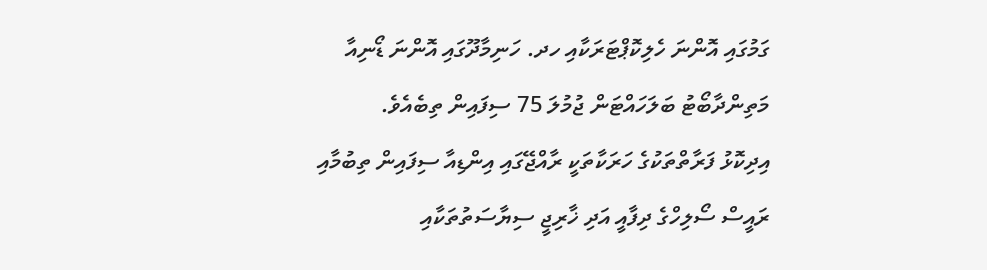ގަމުގައި އޮންނަ ހެލިކޮޕްޓަރަކާއި ހދ. ހަނިމާދޫގައި އޮންނަ ޑޯނިއާ މަތިންދާބޯޓު ބަލަހައްޓަން ޖުމުލަ 75 ސިފައިން ތިބެއެވެ.
އިދިކޮޅު ފަރާތްތަކުގެ ހަރަކާތަކީ ރާއްޖޭގައި އިންޑިއާ ސިފައިން ތިބުމާއި ރައީސް ސޯލިހްގެ ދިފާއީ އަދި ޚާރިޖީ ސިޔާސަތުތަކާއި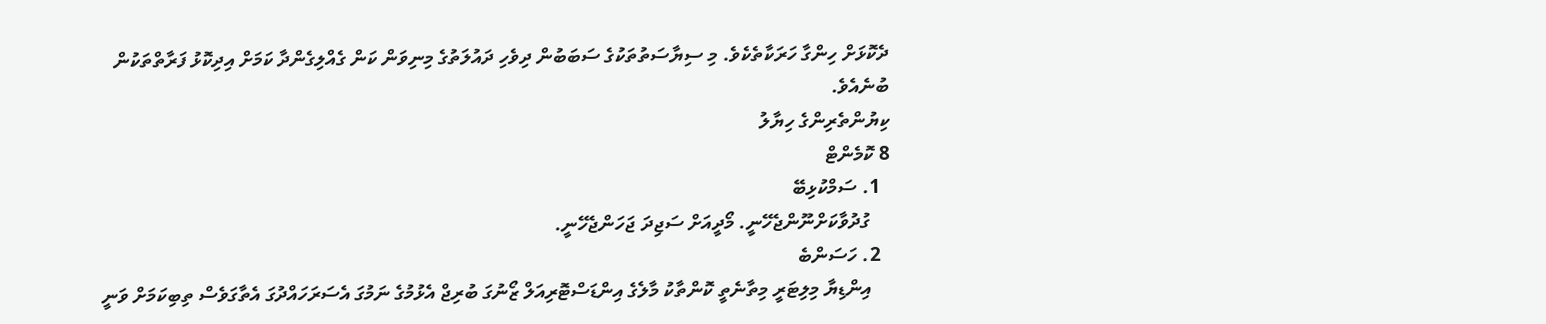ދެކޮޅަށް ހިންގާ ހަރަކާތެކެވެ. މި ސިޔާސަތުތަކުގެ ސަބަބުން ދިވެހި ދައުލަތުގެ މިނިވަން ކަން ގެއްލިގެންދާ ކަމަށް އިދިކޮޅު ފަރާތްތަކުން ބުނެއެވެ.
ކިޔުންތެރިންގެ ހިޔާލު
8 ކޮމެންޓް
  1. ސަމްކުޅިބޭ
    ގުދުވާކަށްނޫންޖެހޭނީ. މޯދީއަށް ސަޖިދަ ޖަހަންޖެހޭނީ.
  2. ހަސަންބެ
    އިންޑިޔާ މިލިޓަރީ މިތާނެތީ ކޮންތާކު މާލެގެ އިންޑަސްޓޮރިއަލް ޒޯނުގަ ބުރިޖް އެޅުމުގެ ނަމުގަ އެސަރަހައްދުގަ އެތާގަވެސް ތިބިކަމަށް ވަނީ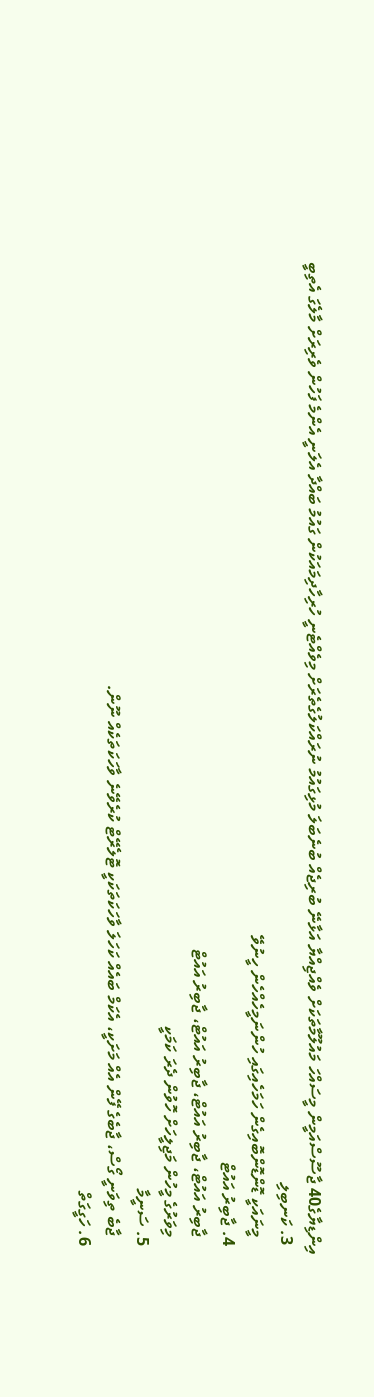އިންޑިޔާގެ40 ޖާސޫސްއަމީން މީސައްހަ މައުލޫމާތަކަށް ވެއްޖިއްޔާ އަޅާނޭ ބުރިޖެއް ބުނެބަލަ މުޅިގައުމު ނުރައްކަލުގެތެރަށް މިވެއްޓެނީ ހުރިހާދިމައަކުން ގައުމު ބައްދާ އެލަނީ އެންމެ ފަހުން ވެރިރަށް މާލެގަ އެތިބީ
  3. ކަނބިލި
    މީނައަކީ ޑޮންޑޮންބޮއިގެން ހަމަހެއިގައި ހުންނަމީހެއްހެން ހީނުވޭ
  4. ޖާބިރު އައުޓް
    ޖާބިރު އައުޓް، ޖާބިރު އައުޓް، ޖާބިރު އައުޓް، ޖާބިރު އައުޓް
    މިވަރުގެ މީހުން މަޖިލީހަށް ހޮވުން ދެރަ ކަމަކީ
  5. ސަނީމާ
    ޖާބެ ތިވަނީ ގޯސް، ޖާބެގެ ފޭން އެއް މަށަކީ، އެކަމް ބައެއް ކަހަލަ ވާހަކަތަކަކީ ޓޮލެރޭޓް ކުރެވޭނެ ވާހަކަތަކެއް ނޫން.
  6. ހަގީގަތް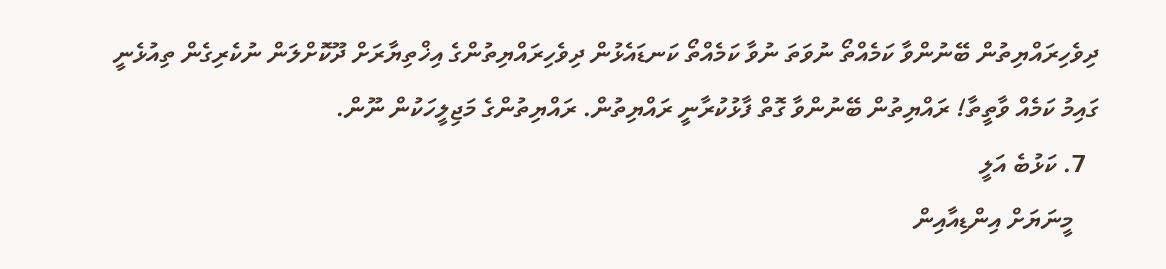ދިވެހިރައްޔިތުން ބޭނުންވާ ކަމެއްތޯ ނުވަތަ ނުވާ ކަމެއްތޯ ކަނޑައެޅުން ދިވެހިރައްޔިތުންގެ އިޚްތިޔާރަށް ދޫކޮށްލަން ނުކެރިގެން ތިއުޅެނީ ގައިމު ކަމެއް ވާތީތާ! ރައްޔިތުން ބޭނުންވާ ގޮތް ފާޅުކުރާނީ ރައްޔިތުން. ރައްޔިތުންގެ މަޖިލީހަކުން ނޫން.
  7. ކަޅުބެ އަލީ
    މީނަޔަށް އިންޑިއާއިން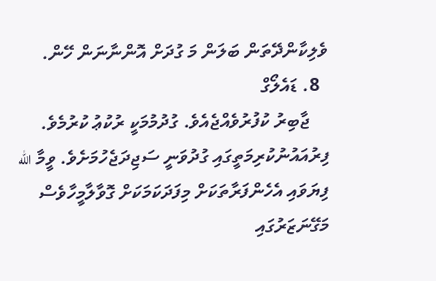ވެލިކާންދޭތަން ބަލަން މަ ގުދަށް އޮންނާނަން ހޭން.
  8. ޑައެލޯގް
    ޖާބިރު ކުފުރުވެއްޖެއެވެ. ގުދުމުމަކީ ރުކުޢު ކުރުމެވެ. ފިރުއައުނުކުރިމަތީގައި ގުދުވަނީ ސަޖިދަޖެހުމަށެވެ. ވީމާ الله ފިޔަވައި އެހެންފަރާތަކަށް މިފަދަކަމަކަށް ގޮވާލާމީހާވެސް މަގޭނަޒަރުގައި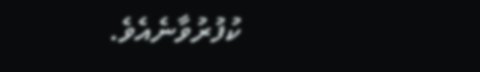ކުފުރުވާނެއެވެ.